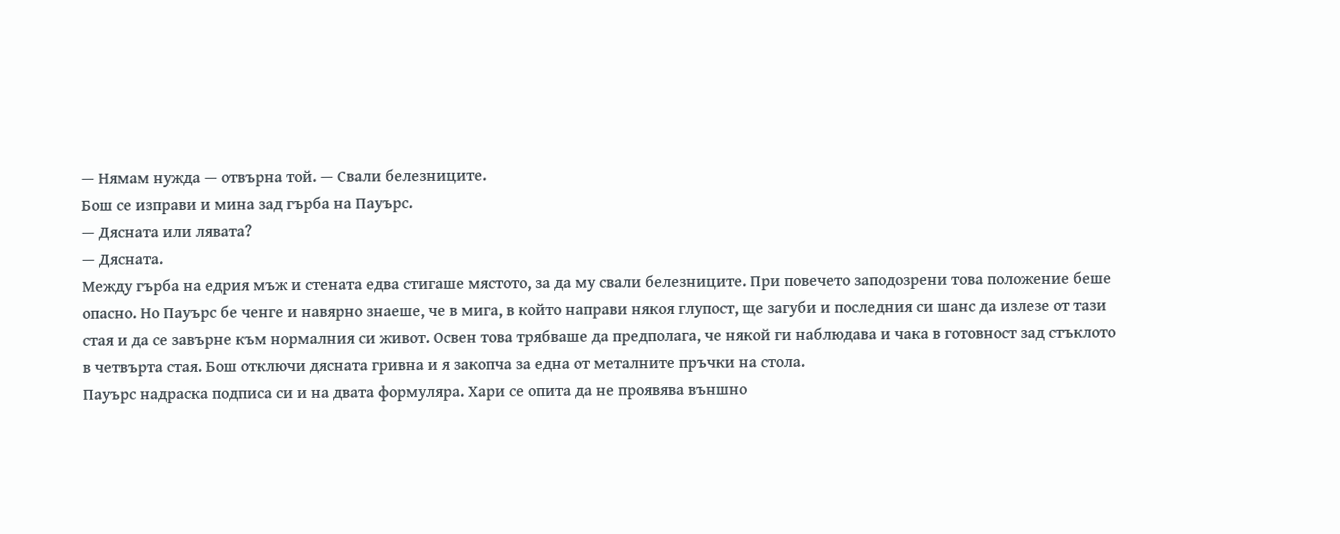— Нямам нужда — отвърна той. — Свали белезниците.
Бош се изправи и мина зад гърба на Пауърс.
— Дясната или лявата?
— Дясната.
Между гърба на едрия мъж и стената едва стигаше мястото, за да му свали белезниците. При повечето заподозрени това положение беше опасно. Но Пауърс бе ченге и навярно знаеше, че в мига, в който направи някоя глупост, ще загуби и последния си шанс да излезе от тази стая и да се завърне към нормалния си живот. Освен това трябваше да предполага, че някой ги наблюдава и чака в готовност зад стъклото в четвърта стая. Бош отключи дясната гривна и я закопча за една от металните пръчки на стола.
Пауърс надраска подписа си и на двата формуляра. Хари се опита да не проявява външно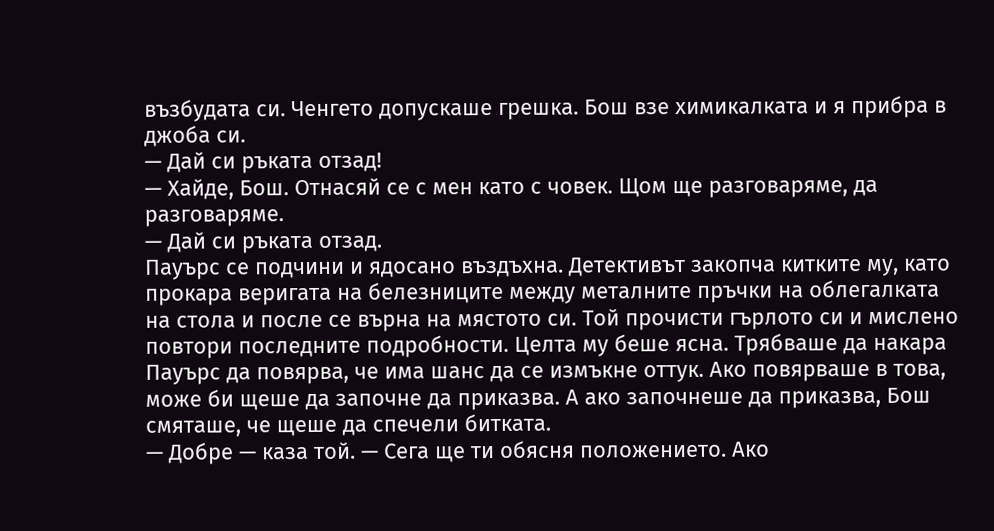възбудата си. Ченгето допускаше грешка. Бош взе химикалката и я прибра в джоба си.
— Дай си ръката отзад!
— Хайде, Бош. Отнасяй се с мен като с човек. Щом ще разговаряме, да разговаряме.
— Дай си ръката отзад.
Пауърс се подчини и ядосано въздъхна. Детективът закопча китките му, като прокара веригата на белезниците между металните пръчки на облегалката на стола и после се върна на мястото си. Той прочисти гърлото си и мислено повтори последните подробности. Целта му беше ясна. Трябваше да накара Пауърс да повярва, че има шанс да се измъкне оттук. Ако повярваше в това, може би щеше да започне да приказва. А ако започнеше да приказва, Бош смяташе, че щеше да спечели битката.
— Добре — каза той. — Сега ще ти обясня положението. Ако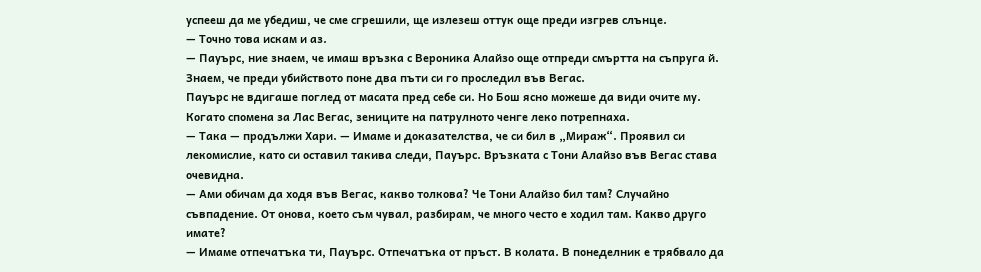успееш да ме убедиш, че сме сгрешили, ще излезеш оттук още преди изгрев слънце.
— Точно това искам и аз.
— Пауърс, ние знаем, че имаш връзка с Вероника Алайзо още отпреди смъртта на съпруга й. Знаем, че преди убийството поне два пъти си го проследил във Вегас.
Пауърс не вдигаше поглед от масата пред себе си. Но Бош ясно можеше да види очите му. Когато спомена за Лас Вегас, зениците на патрулното ченге леко потрепнаха.
— Така — продължи Хари. — Имаме и доказателства, че си бил в „Мираж“. Проявил си лекомислие, като си оставил такива следи, Пауърс. Връзката с Тони Алайзо във Вегас става очевидна.
— Ами обичам да ходя във Вегас, какво толкова? Че Тони Алайзо бил там? Случайно съвпадение. От онова, което съм чувал, разбирам, че много често е ходил там. Какво друго имате?
— Имаме отпечатъка ти, Пауърс. Отпечатъка от пръст. В колата. В понеделник е трябвало да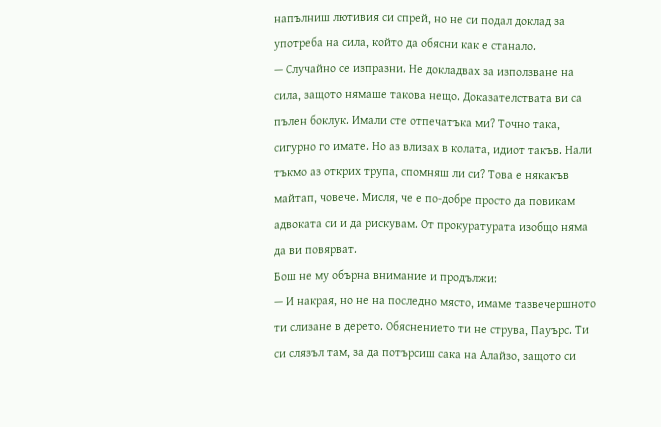напълниш лютивия си спрей, но не си подал доклад за употреба на сила, който да обясни как е станало.
— Случайно се изпразни. Не докладвах за използване на сила, защото нямаше такова нещо. Доказателствата ви са пълен боклук. Имали сте отпечатъка ми? Точно така, сигурно го имате. Но аз влизах в колата, идиот такъв. Нали тъкмо аз открих трупа, спомняш ли си? Това е някакъв майтап, човече. Мисля, че е по-добре просто да повикам адвоката си и да рискувам. От прокуратурата изобщо няма да ви повярват.
Бош не му обърна внимание и продължи:
— И накрая, но не на последно място, имаме тазвечершното ти слизане в дерето. Обяснението ти не струва, Пауърс. Ти си слязъл там, за да потърсиш сака на Алайзо, защото си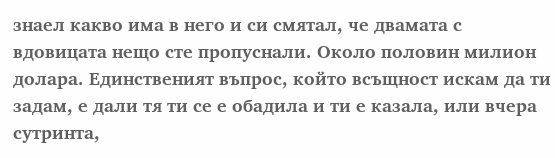знаел какво има в него и си смятал, че двамата с вдовицата нещо сте пропуснали. Около половин милион долара. Единственият въпрос, който всъщност искам да ти задам, е дали тя ти се е обадила и ти е казала, или вчера сутринта,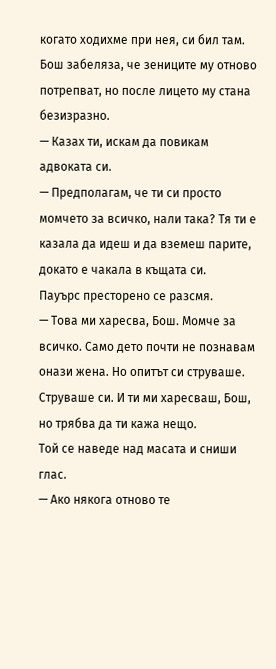когато ходихме при нея, си бил там.
Бош забеляза, че зениците му отново потрепват, но после лицето му стана безизразно.
— Казах ти, искам да повикам адвоката си.
— Предполагам, че ти си просто момчето за всичко, нали така? Тя ти е казала да идеш и да вземеш парите, докато е чакала в къщата си.
Пауърс престорено се разсмя.
— Това ми харесва, Бош. Момче за всичко. Само дето почти не познавам онази жена. Но опитът си струваше. Струваше си. И ти ми харесваш, Бош, но трябва да ти кажа нещо.
Той се наведе над масата и сниши глас.
— Ако някога отново те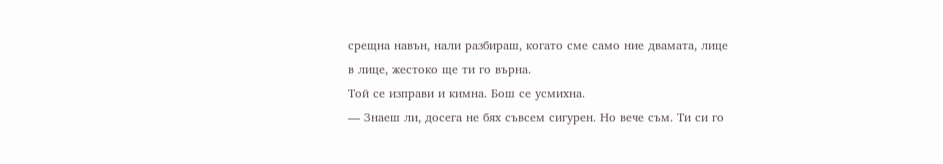срещна навън, нали разбираш, когато сме само ние двамата, лице в лице, жестоко ще ти го върна.
Той се изправи и кимна. Бош се усмихна.
— Знаеш ли, досега не бях съвсем сигурен. Но вече съм. Ти си го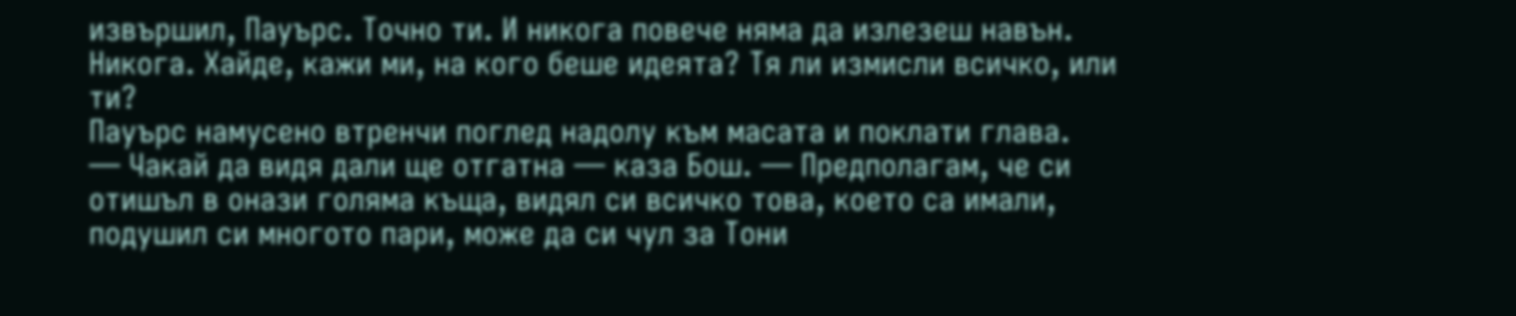извършил, Пауърс. Точно ти. И никога повече няма да излезеш навън. Никога. Хайде, кажи ми, на кого беше идеята? Тя ли измисли всичко, или ти?
Пауърс намусено втренчи поглед надолу към масата и поклати глава.
— Чакай да видя дали ще отгатна — каза Бош. — Предполагам, че си отишъл в онази голяма къща, видял си всичко това, което са имали, подушил си многото пари, може да си чул за Тони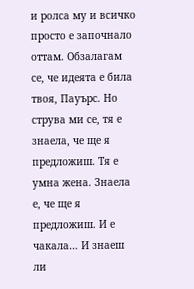и ролса му и всичко просто е започнало оттам. Обзалагам се, че идеята е била твоя, Пауърс. Но струва ми се, тя е знаела, че ще я предложиш. Тя е умна жена. Знаела е, че ще я предложиш. И е чакала… И знаеш ли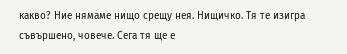какво? Ние нямаме нищо срещу нея. Нищичко. Тя те изигра съвършено, човече. Сега тя ще е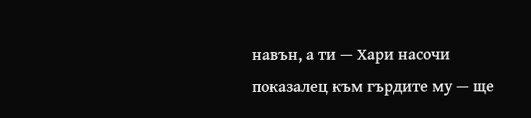навън, а ти — Хари насочи показалец към гърдите му — ще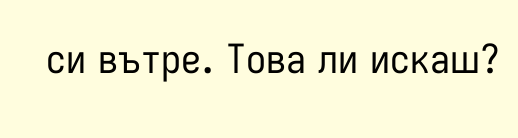си вътре. Това ли искаш?